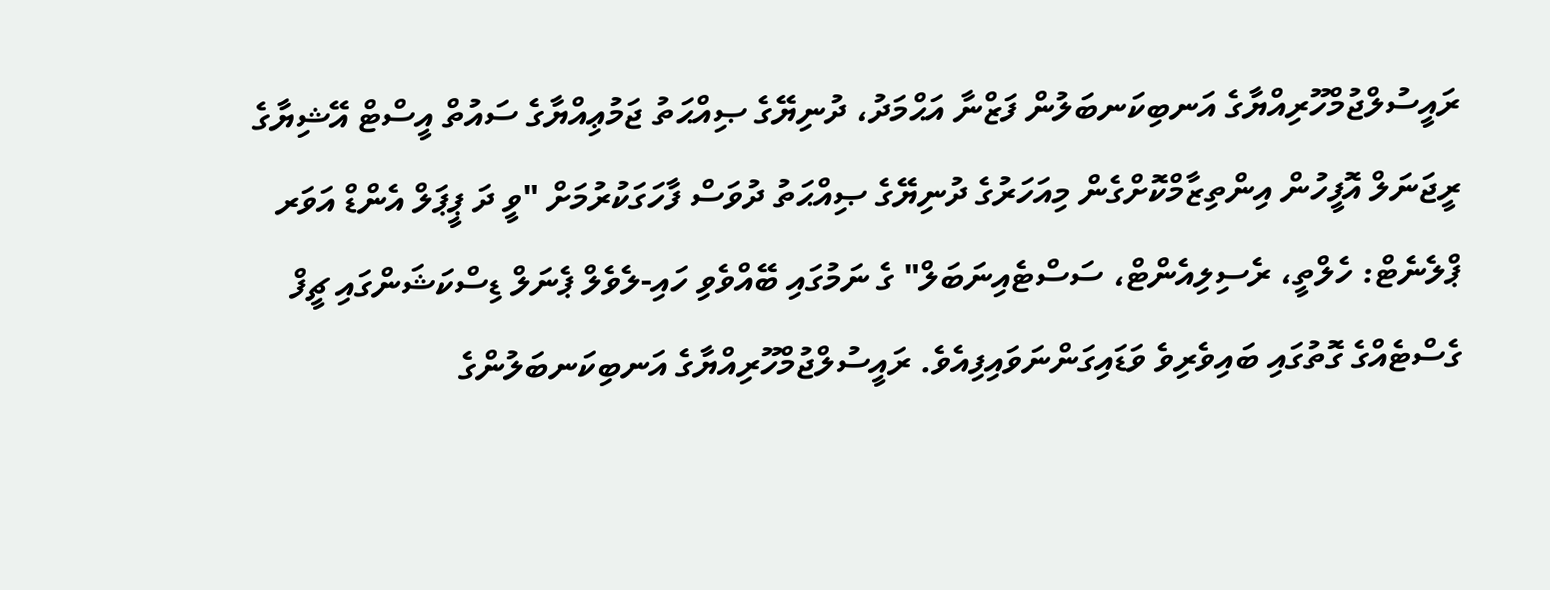ރައީސުލްޖުމްހޫރިއްޔާގެ އަނބިކަނބަލުން ފަޒްނާ އަޙްމަދު، ދުނިޔޭގެ ޞިއްޙަތު ޖަމުޢިއްޔާގެ ސައުތް އީސްޓް އޭޝިޔާގެ ރީޖަނަލް އޮފީހުން އިންތިޒާމްކޮށްގެން މިއަހަރުގެ ދުނިޔޭގެ ޞިއްޙަތު ދުވަސް ފާހަގަކުރުމަށް "ވީ ދަ ޕީޕަލް އެންޑް އަވަރ ޕްލެނެޓް: ހެލްތީ، ރެސިލިއެންޓް، ސަސްޓެއިނަބަލް" ގެ ނަމުގައި ބޭއްވެވި ހައި-ލެވެލް ޕެނަލް ޑިސްކަޝަންގައި ޗީފް ގެސްޓެއްގެ ގޮތުގައި ބައިވެރިވެ ވަޑައިގަންނަވައިފިއެވެ. ރައީސުލްޖުމްހޫރިއްޔާގެ އަނބިކަނބަލުންގެ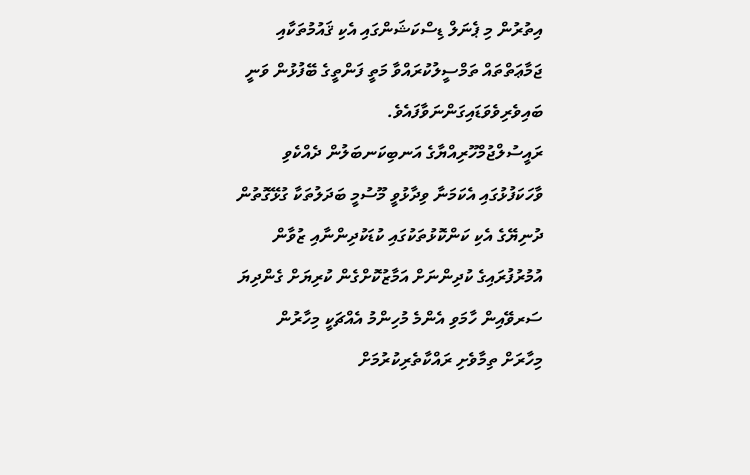އިތުރުން މި ޕެނަލް ޑިސްކަޝަންގައި އެކި ޤައުމުތަކާއި ޖަމާޢަތްތައް ތަމްސީލުކުރައްވާ މަތީ ފަންތީގެ ބޭފުޅުން ވަނީ ބައިވެރިވެވަޑައިގަންނަވާފައެވެ.
ރައީސުލްޖުމްހޫރިއްޔާގެ އަނބިކަނބަލުން ދެއްކެވި ވާހަކަފުޅުގައި އެކަމަނާ ވިދާޅުވީ މޫސުމީ ބަދަލުތަކާ ގުޅޭގޮތުން ދުނިޔޭގެ އެކި ކަންކޮޅުތަކުގައި ކުޑަކުދިންނާއި ޒުވާން އުމުރުފުރައިގެ ކުދިންނަށް އަމާޒުކޮށްގެން ކުރިޔަށް ގެންދިޔަ ސަރވޭއިން ހާމަވި އެންމެ މުހިންމު އެއްޗަކީ މިހާރުން މިހާރަށް ތިމާވެށި ރައްކާތެރިކުރުމަށް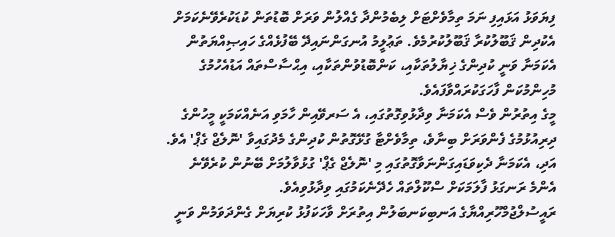ފިޔަވަޅު އަޅައިފި ނަމަ ތިމާވެށްޓަށް ލިބެމުންދާ ގެއްލުން ވަރަށް ބޮޑުތަން ކުޑަކުރެވޭނެކަމަށް އެކުދިން ޤަބޫލުކުރާ ޤަބޫލުކުރުމެވެ. ތަޢުލީމު އުނގަންނައިދޭ ބޭފުޅެއްގެ ހައިޞިއްޔަތުން އެކަމަނާ ވަނީ ކުދިންގެ ޚިޔާލުތަކާއި، ކަންބޮޑުވުންތަކާއި، އިޙްސާސްތައް އަޑުއެހުމުގެ މުހިންމުކަން ފާހަގަކުރައްވާފައެވެ.
މީގެ އިތުރުން ވެސް އެކަމަނާ ވިދާޅުވިގޮތުގައި، އެ ސަރވޭއިން ހާމަވި އަނެއްކަމަކީ މީހުންގެ ދިރިއުޅުމުގެ ފެންވަރަށް ބިނާވެ، ތިމާވެށްޓާ ގުޅޭގޮތުން ކުދިންގެ މެދުގައިވާ 'ނޮލެޖް ގެޕް' އެވެ. އަދި، އެކަމަނާ ދެކިވަޑައިގަންނަވާގޮތުގައި މި 'ނޮލެޖް ގެޕް' ގުޅުވާލުމަށް ބޭނުން ކުރެވޭނެ އެންމެ ރަނގަޅު ފާލަމަކަށް ސްކޫލްތައް ހެދޭނެކަމުގައި ވިދާޅުވިއެވެ.
ރައީސުލްޖުމްހޫރިއްޔާގެ އަނބިކަނބަލުން އިތުރަށް ވާހަކަފުޅު ކުރިޔަށް ގެންދަވަމުން ވަނީ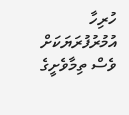ހުރިހާ އުމުރުފުރަޔަކަށް ވެސް ތިމާވެށީގެ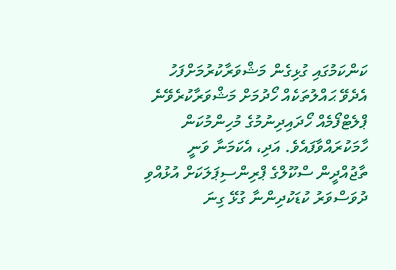ކަންކަމުގައި ގުޅިގެން މަޝްވަރާކުރުމަށްފަހު އެދެވޭ ޙައްލުތަކެއް ހޯދުމަށް މަޝްވަރާކުރެވޭނެ ޕްލެޓްފޯމެއް ހޯދައިދިނުމުގެ މުހިންމުކަން ހާމަކުރައްވާފައެވެ. އަދި، އެކަމަނާ ވަނީ ތާޖުއްދީން ސްކޫލްގެ ޕްރިންސިޕަލަކަށް އުޅުއްވި ދުވަސްވަރު ކުޑަކުދިންނާ ގުޅޭ ގިނަ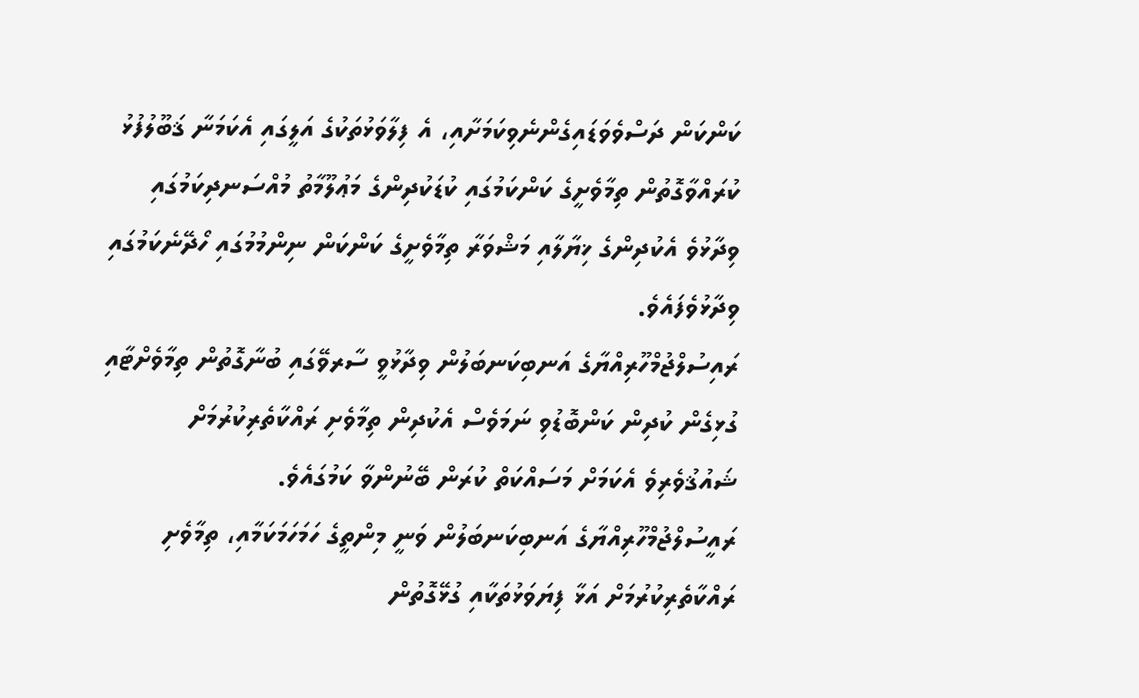ކަންކަން ދަސްވެވަޑައިގެންނެވިކަމަށާއި، އެ ފިލާވަޅުތަކުގެ އަލީގައި އެކަމަނާ ޤަބޫލުފުޅު ކުރައްވާގޮތުން ތިމާވެށީގެ ކަންކަމުގައި ކުޑަކުދިންގެ މަޢުލޫމާތު މުއްސަނދިކަމުގައި ވިދާޅުވެ އެކުދިންގެ ޚިޔާލާއި މަޝްވަރާ ތިމާވެށީގެ ކަންކަން ނިންމުމުގައި ހޯދޭނެކަމުގައި ވިދާޅުވެފައެވެ.
ރައިސުލްޖުމްހޫރިއްޔާގެ އަނބިކަނބަލުން ވިދާޅުވީ ސާރވޭގައި ބުނާގޮތުން ތިމާވެށްޓާއި ގުޅިގެން ކުދިން ކަންބޮޑުވި ނަމަވެސް އެކުދިން ތިމާވެށި ރައްކާތެރިކުރުމަށް ޝައުޤުވެރިވެ އެކަމަށް މަސައްކަތް ކުރަން ބޭނުންވާ ކަމުގައެވެ.
ރައީސުލްޖުމްހޫރިއްޔާގެ އަނބިކަނބަލުން ވަނީ މިންތީގެ ހަމަހަމަކަމާއި، ތިމާވެށި ރައްކާތެރިކުރުމަށް އަޅާ ފިޔަވަޅުތަކާއި ގުޅޭގޮތުން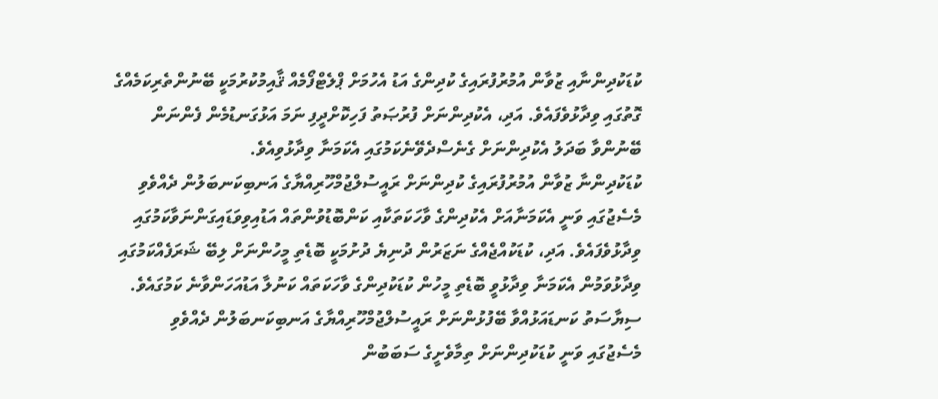ކުޑަކުދިންނާއި ޒުވާން އުމުރުފުރައިގެ ކުދިންގެ އަޑު އެހުމަށް ޕްލެޓްފޯމެއް ޤާއިމުކުރުމަކީ ބޭނުންތެރިކަމެއްގެ ގޮތުގައި ވިދާޅުވެފައެވެ. އަދި، އެކުދިންނަށް ފުރުޞަތު ފަހިކޮށްދީފި ނަމަ އަޅުގަނޑުމެން ފެންނަން ބޭނުންވާ ބަދަލު އެކުދިންނަށް ގެނެސްދެވޭނެކަމުގައި އެކަމަނާ ވިދާޅުވިއެވެ.
ކުޑަކުދިންނާ ޒުވާން އުމުރުފުރައިގެ ކުދިންނަށް ރައީސުލްޖުމްހޫރިއްޔާގެ އަނބިކަނބަލުން ދެއްވެވި މެސެޖުގައި ވަނީ އެކަމަނާއަށް އެކުދިންގެ ވާހަކަތަކާއި ކަންބޮޑުވުންތައް އަޑުއިވިވަޑައިގަންނަވާކަމުގައި ވިދާޅުވެފައެވެ. އަދި، ކުޑަކުއްޖެއްގެ ނަޒަރުން ދުނިޔެ ދުށުމަކީ ބޮޑެތި މީހުންނަށް ލިބޭ ޝަރަފެއްކަމުގައި ވިދާޅުވަމުން އެކަމަނާ ވިދާޅުވީ ބޮޑެތި މީހުން ކުޑަކުދިންގެ ވާހަކަތައް ކަނުލާ އަޑުއަހަންވާނެ ކަމުގައެވެ.
ސިޔާސަތު ކަނޑައަޅުއްވާ ބޭފުޅުންނަށް ރައީސުލްޖުމްހޫރިއްޔާގެ އަނބިކަނބަލުން ދެއްވެވި މެސެޖުގައި ވަނީ ކުޑަކުދިންނަށް ތިމާވެށީގެ ސަބަބުން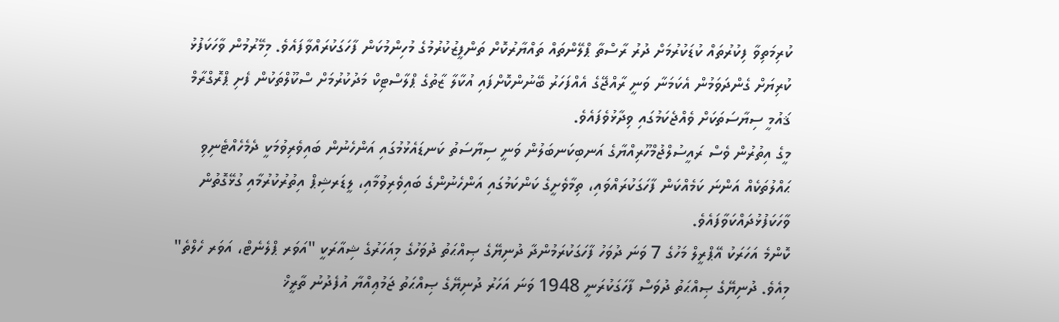ކުރިމަތިވާ ފިކުރުތައް ކުޑަކުރުމަށް ދުރު ރާސްތާ ޕްލޭންތައް ތައްޔާރުކޮށް ތަންފީޒުކުރުމުގެ މުހިންމުކަން ފާހަގަކުރައްވާފައެވެ. މިމޭރުމުން ވާހަކަފުޅު ކުރިޔަށް ގެންދަވަމުން އެކަމަނާ ވަނީ ރާއްޖޭގެ އެއްފަހަރު ބޭނުންކޮށްފައި އުކާލާ ޒާތުގެ ޕްލާސްޓިކް މަދުކުރުމަށް ސްކޫލްތަކުން ފެށި ޕްރޮގްރާމް ޤައުމީ ސިޔާސަތަކަށް ވެއްޖެކަމުގައި ވިދާޅުވެފައެވެ.
މީގެ އިތުރުން ވެސް ރައީސުލްޖުމްހޫރިއްޔާގެ އަނބިކަނބަލުން ވަނީ ސިޔާސަތު ކަނޑައެޅުމުގައި އަންހެނުން ބައިވެރިވުމަކީ ދެމެހެއްޓެނިވި ޙައްލުތަކެއް އަންނަ ކަމެއްކަން ފާހަގަކުރައްވައި، ތިމާވެށީގެ ކަންކަމުގައި އަންހެނުންގެ ބައިވެރިވުމާއި، ލީޑަރޝިޕް އިތުރުކުރުމާއި ގުޅޭގޮތުން ވާހަކަފުޅުދައްކަވާފައެވެ.
ކޮންމެ އަހަރަކު އޭޕްރީލް މަހުގެ 7 ވަނަ ދުވަހު ފާހަގަކުރަމުންދާ ދުނިޔޭގެ ޞިއްޙަތު ދުވަހުގެ މިއަހަރުގެ ޝިއާރަކީ "އަވަރ ޕްލެނެޓް، އަވަރ ހެލްތެ" މިއެވެ. ދުނިޔޭގެ ޞިއްޙަތު ދުވަސް ފާހަގަކުރަނީ 1948 ވަނަ އަހަރު ދުނިޔޭގެ ޞިއްޙަތު ޖަމުޢިއްޔާ އުފެދުނު ތާރީޚް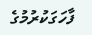ފާހަގަކުރުމުގެ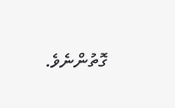ގޮތުންނެވެ.